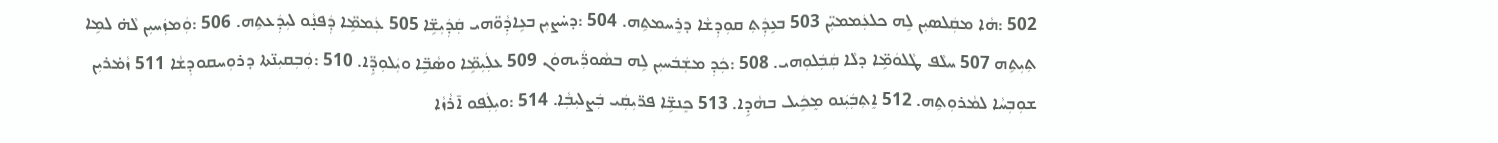502 :ܗܵܐ ܡܩܲܠܣܝܼܢ ܠܹܗ ܟܠܥܲܡܡܝܼ̈ܢ 503 ܒܥܹܕܲܬܼ ܩܘܼܕܼܫܵܐ ܕܪܸܚܡܬܹܗ. 504 :ܕܚ̇ܨܝܼܢ ܒܥܹܐܕܼܵܘ̈ܗܝ ܩܲܕܲܝܼܫܹ̈ܐ 505 ܥܲܡܡܹ̈ܐ ܕܲܦܢ̣ܵܘ ܠܝܼܕܲܥܬܹܗ. 506 :ܘܲܡܙܲܚܝܼܢ ܠܵܗ̇ ܠܡܹܐ ܬܼܝܼܬܹܗ 507 ܚܠܵܦ ܛܵܠܘܿܡܹ̈ܐ ܕܠܵܐ ܩܲܒܲܠܘܼܗܝ. 508 :ܟܲܕܼ ܡܫܲܒܿܚܝܼܢ ܠܹܗ ܒܣܵܘܪ̈ܲܝܗܘܿܢ 509 ܥܠܲܝܼܡܹ̈ܐ ܘܣܵܒܹ̈ܐ ܘܝܲܠܘܼܕܹ̈ܐ. 510 :ܘܲܒܼܩܝܼܢ̈ܬܐ ܕܪܘܼܚܩܘܕܼܫܵܐ 511 ܙܵܡ̇ܪܝܼܢ ܫܘܼܒܼܚܵܐ ܠܡܵܪܘܼܬܹܗ. 512 ܐܸܬܼܒܲܝܲܢܘ ܡܸܟܹܿܝܠ ܒܗܵܕܹܐ. 513 ܟܸܢܫܹ̈ܐ ܦܪ̈ܝܼܩܲܝ ܒܲܨܠܝܼܒܼܵܐ. 514 :ܘܝܼܠܲܦܘ ܐ̄ܪܵܙܵܐ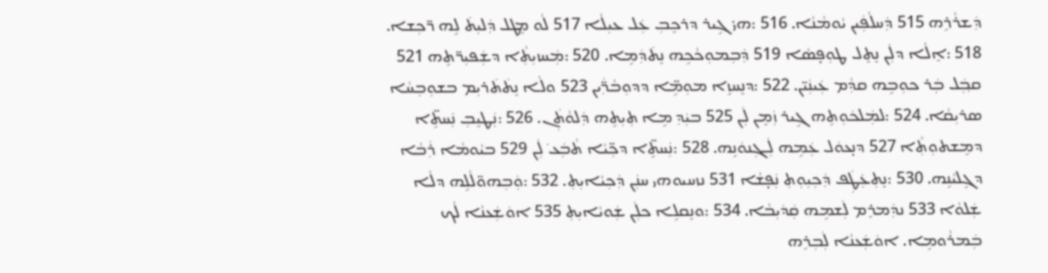ܕܲܫܪܵܪܹܗ 515 ܕܲܚܠܵܦܲܝܢ ܝܵܘܡܵܢܵܐ. 516 :ܗܝ̇ ܓܹܝܪ ܕܪܟܸܒܼ ܥܲܠ ܥܝܼܠܵܐ 517 ܠܵܘ ܡܸܛܠ ܕܲܠܝܼܬܿ ܠܹܗ ܪ̈ܟܼܫܐ. 518 :ܐܸܠܵܐ ܕܠܲܢ ܢܸܬܸܠ ܛܘܼܦ̣ܣܵܐ 519 ܕܲܒܼܡܘܼܟܵܟܹܗ ܢܸܬܿܕܲܡܹܐ. 520 :ܡܲܚܙܝܼܬܼܵܐ ܕܫܲܦܝܼܪ̈ܬܹܗ 521 ܩܒ݂ܲܠ ܒܲܪ ܟܘܼܒܹܗ ܩܕܼܵܡ ܥܲܝܢܲܝ̈ܢ. 522 :ܕܢܸܚܙܹܐ ܡܘܼܡܹ̈ܐ ܕܕܘܼܒܵܪ̈ܲܝܢ 523 ܘܠܵܐ ܢܸܬܿܬܿܪܝܼܡ ܒܫܘܼܒܼܚܵܐ ܣܪܝܼܩܵܐ. 524 :ܠܡܲܠܟܿܘܼܬܹܗ ܓܹܝܪ ܙܲܡܸܢ ܠܲܢ 525 ܒܝܲܕܼ ܡܹܐ ܬܼܝܼܬܹܗ ܕܲܠܘܵܬܲܢ. 526 :ܢܲܛܝܸܒܼ ܢܲܚܬܹ̈ܐ ܕܡܸܫܬܘܼܬܼܵܐ 527 ܕܢ̣ܥܘܿܠ ܥܲܡܹܗ ܠܲܓܼܢܘܿܢܹܗ. 528 :ܢܲܚܬܹ̈ܐ ܕܟܼ̈ܝܵܐ ܬܵܒܲܥ݁ ܠܲܢ 529 ܒܝܵܘܡܵܐ ܪܲܒܵܐ ܕܓܸܠܝܵܢܹܗ. 530 :ܢܸܬܼܥܲܛܲܦ ܕܲܟܼܝܼܘܼܬܼ ܢܲܦ̣ܫܵܐ 531 ܢܙܚܝܘܗܝ ܚܢܲܢ ܕܲܟܼܝܵܐܝܼܬܼ. 532 :ܘܲܒܼܗܘ̈ܠܵܠܹܗ ܕܠܵܐ ܫܲܠܘܵܐ 533 ܢܕܲܡܪܸܡ ܠܲܫܡܹܗ ܩܲܕܿܝܼܒܵܐ. 534 :ܘܢܸܩܠܹܐ ܟܠܲܢ ܫܲܘܝܵܐܝܼܬܼ 535 ܐܘܿܫܲܥܢܵܐ ܠܵܟ ܒܲܡܪܵܘܡܹܐ. ܐܘܿܫܲܥܢܵܐ ܠܲܒܼܪܹܗ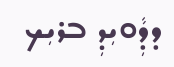ܕܕܼܵܘܝܼܕܼ ܒܪܝܼܟ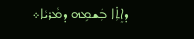ܕܐܸܬܼ̇ܐ ܒܲܫܡܹܗ ܕܡܵܪܝܵܐ܀